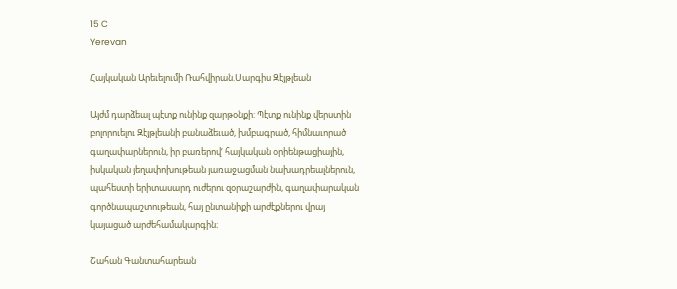15 C
Yerevan

Հայկական Արեւելումի Ռահվիրան.Սարգիս Զէյթլեան

Այժմ դարձեալ պէտք ունինք զարթօնքի: Պէտք ունինք վերստին բոլորուելու Զէյթլեանի բանաձեւած, խմբագրած, հիմնաւորած գաղափարներուն, իր բառերով‘ հայկական օրիենթացիային, իսկական յեղափոխութեան յառաջացման նախադրեալներուն, պահեստի երիտասարդ ուժերու զօրաշարժին, գաղափարական գործնապաշտութեան, հայ ընտանիքի արժէքներու վրայ կայացած արժեհամակարգին։

Շահան Գանտահարեան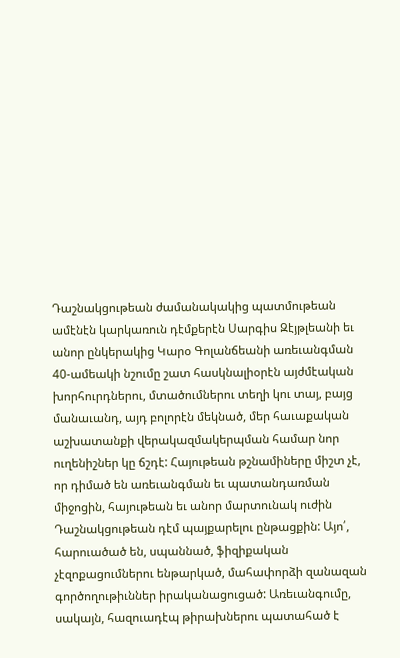Դաշնակցութեան ժամանակակից պատմութեան ամէնէն կարկառուն դէմքերէն Սարգիս Զէյթլեանի եւ անոր ընկերակից Կարօ Գոլանճեանի առեւանգման 40-ամեակի նշումը շատ հասկնալիօրէն այժմէական խորհուրդներու, մտածումներու տեղի կու տայ, բայց մանաւանդ, այդ բոլորէն մեկնած, մեր հաւաքական աշխատանքի վերակազմակերպման համար նոր ուղենիշներ կը ճշդէ: Հայութեան թշնամիները միշտ չէ, որ դիմած են առեւանգման եւ պատանդառման միջոցին, հայութեան եւ անոր մարտունակ ուժին Դաշնակցութեան դէմ պայքարելու ընթացքին: Այո՛, հարուածած են, սպաննած, ֆիզիքական չէզոքացումներու ենթարկած, մահափորձի զանազան գործողութիւններ իրականացուցած: Առեւանգումը, սակայն, հազուադէպ թիրախներու պատահած է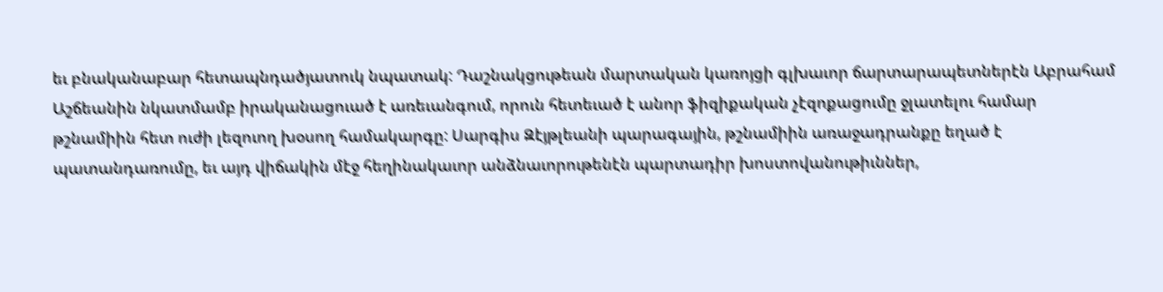եւ բնականաբար հետապնդածյատուկ նպատակ: Դաշնակցութեան մարտական կառոյցի գլխաւոր ճարտարապետներէն Աբրահամ Աշճեանին նկատմամբ իրականացուած է առեւանգում, որուն հետեւած է անոր ֆիզիքական չէզոքացումը ջլատելու համար թշնամիին հետ ուժի լեզուող խօսող համակարգը: Սարգիս Զէյթլեանի պարագային, թշնամիին առաջադրանքը եղած է պատանդառումը, եւ այդ վիճակին մէջ հեղինակաւոր անձնաւորութենէն պարտադիր խոստովանութիւններ,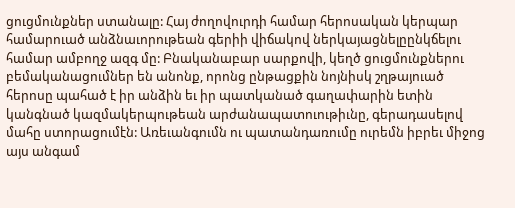ցուցմունքներ ստանալը: Հայ ժողովուրդի համար հերոսական կերպար համարուած անձնաւորութեան գերիի վիճակով ներկայացնելըընկճելու համար ամբողջ ազգ մը: Բնականաբար սարքովի, կեղծ ցուցմունքներու բեմականացումներ են անոնք, որոնց ընթացքին նոյնիսկ շղթայուած հերոսը պահած է իր անձին եւ իր պատկանած գաղափարին ետին կանգնած կազմակերպութեան արժանապատուութիւնը, գերադասելով մահը ստորացումէն: Առեւանգումն ու պատանդառումը ուրեմն իբրեւ միջոց այս անգամ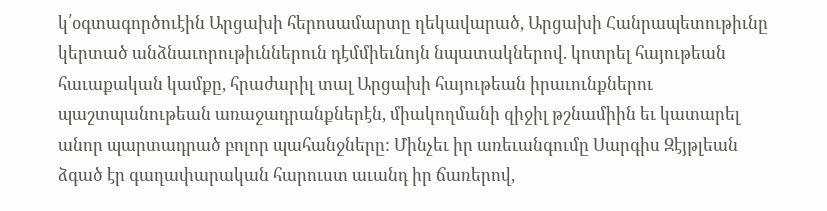կ՛օգտագործուէին Արցախի հերոսամարտը ղեկավարած, Արցախի Հանրապետութիւնը կերտած անձնաւորութիւններուն դէմմիեւնոյն նպատակներով. կոտրել հայութեան հաւաքական կամքը, հրաժարիլ տալ Արցախի հայութեան իրաւունքներու պաշտպանութեան առաջադրանքներէն, միակողմանի զիջիլ թշնամիին եւ կատարել անոր պարտադրած բոլոր պահանջները: Մինչեւ իր առեւանգումը Սարգիս Զէյթլեան ձգած էր գաղափարական հարուստ աւանդ իր ճառերով,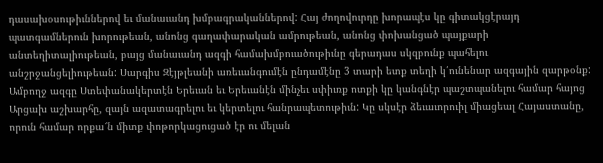դասախօսութիւններով եւ մանաւանդ խմբագրականներով: Հայ ժողովուրդը խորապէս կը գիտակցէրայդ պատգամներուն խորութեան, անոնց գաղափարական ամրութեան, անոնց փոխանցած պայքարի անտեղիտալիութեան, բայց մանաւանդ ազգի համախմբուածութիւնը գերադաս սկզբունք պահելու անշրջանցելիութեան: Սարգիս Զէյթլեանի առեւանգումէն ընդամէնը 3 տարի ետք տեղի կ՛ունենար ազգային զարթօնք: Ամբողջ ազգը Ստեփանակերտէն Երեւան եւ Երեւանէն մինչեւ սփիւռք ոտքի կը կանգնէր պաշտպանելու համար հայոց Արցախ աշխարհը, զայն ազատագրելու եւ կերտելու հանրապետութիւն: Կը սկսէր ձեւաւորուիլ միացեալ Հայաստանը, որուն համար որքա՜ն միտք փոթորկացուցած էր ու մելան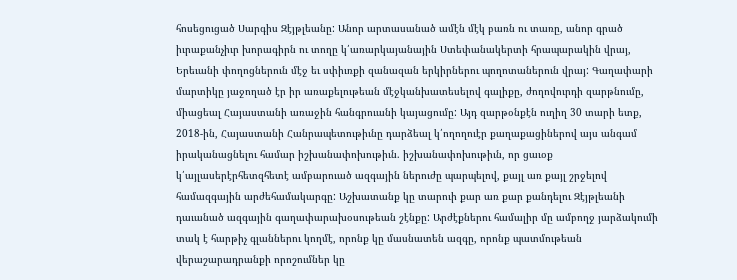հոսեցուցած Սարգիս Զէյթլեանը: Անոր արտասանած ամէն մէկ բառն ու տառը, անոր գրած իւրաքանչիւր խորագիրն ու տողը կ՛առարկայանային Ստեփանակերտի հրապարակին վրայ, Երեւանի փողոցներուն մէջ եւ սփիւռքի զանազան երկիրներու պողոտաներուն վրայ: Գաղափարի մարտիկը յաջողած էր իր առաքելութեան մէջկանխատեսելով գալիքը, ժողովուրդի զարթնումը, միացեալ Հայաստանի առաջին հանգրուանի կայացումը: Այդ զարթօնքէն ուղիղ 30 տարի ետք, 2018-ին, Հայաստանի Հանրապետութիւնը դարձեալ կ՛ողողուէր քաղաքացիներով այս անգամ իրականացնելու համար իշխանափոխութիւն. իշխանափոխութիւն, որ ցաւօք կ՛այլասերէրհետզհետէ ամբարուած ազգային ներուժը պարպելով, քայլ առ քայլ շրջելով համազգային արժեհամակարգը: Աշխատանք կը տարուի քար առ քար քանդելու Զէյթլեանի դաւանած ազգային գաղափարախօսութեան շէնքը: Արժէքներու համալիր մը ամբողջ յարձակումի տակ է հարթիչ գլաններու կողմէ, որոնք կը մասնատեն ազգը, որոնք պատմութեան վերաշարադրանքի որոշումներ կը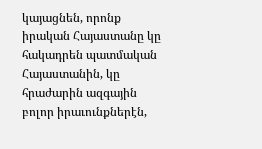կայացնեն, որոնք իրական Հայաստանը կը հակադրեն պատմական Հայաստանին, կը հրաժարին ազգային բոլոր իրաւունքներէն,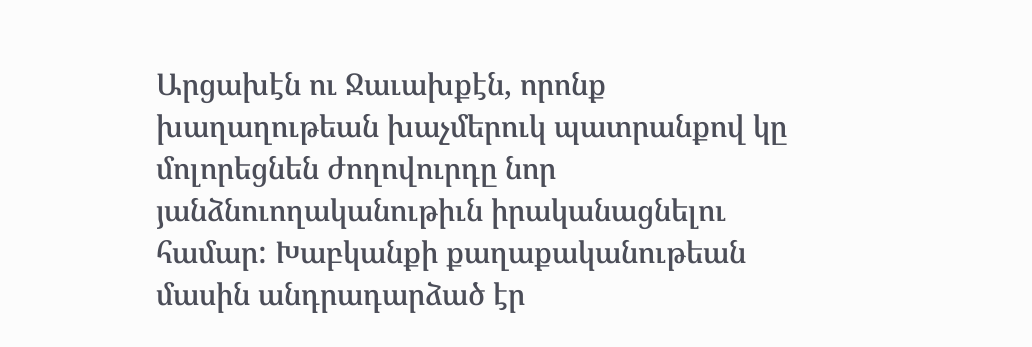Արցախէն ու Ջաւախքէն, որոնք խաղաղութեան խաչմերուկ պատրանքով կը մոլորեցնեն ժողովուրդը նոր յանձնուողականութիւն իրականացնելու համար: Խաբկանքի քաղաքականութեան մասին անդրադարձած էր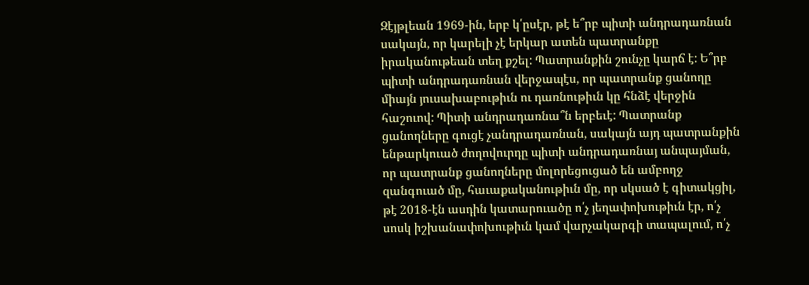Զէյթլեան 1969-ին, երբ կ՛ըսէր, թէ ե՞րբ պիտի անդրադառնան սակայն, որ կարելի չէ երկար ատեն պատրանքը իրականութեան տեղ քշել: Պատրանքին շունչը կարճ է: Ե՞րբ պիտի անդրադառնան վերջապէս, որ պատրանք ցանողը միայն յուսախաբութիւն ու դառնութիւն կը հնձէ վերջին հաշուով: Պիտի անդրադառնա՞ն երբեւէ: Պատրանք ցանողները գուցէ չանդրադառնան, սակայն այդ պատրանքին ենթարկուած ժողովուրդը պիտի անդրադառնայ անպայման, որ պատրանք ցանողները մոլորեցուցած են ամբողջ զանգուած մը, հաւաքականութիւն մը, որ սկսած է գիտակցիլ, թէ 2018-էն ասդին կատարուածը ո՛չ յեղափոխութիւն էր, ո՛չ սոսկ իշխանափոխութիւն կամ վարչակարգի տապալում, ո՛չ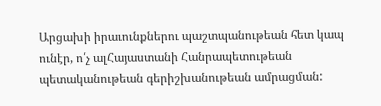Արցախի իրաւունքներու պաշտպանութեան հետ կապ ունէր, ո՛չ ալՀայաստանի Հանրապետութեան պետականութեան գերիշխանութեան ամրացման: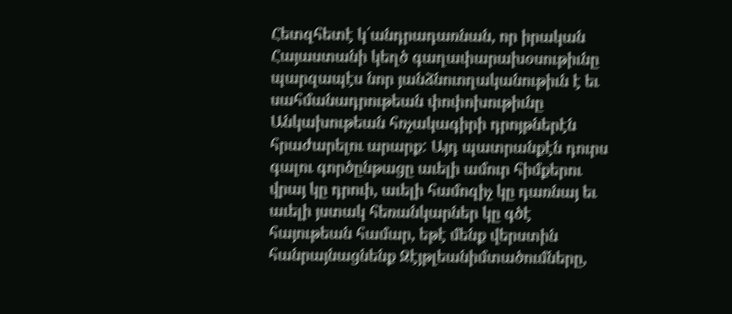Հետզհետէ կ՛անդրադառնան, որ իրական Հայաստանի կեղծ գաղափարախօսութիւնը պարզապէս նոր յանձնուողականութիւն է եւ սահմանադրութեան փոփոխութիւնը Անկախութեան հռչակագիրի դրոյթներէն հրաժարելու արարք: Այդ պատրանքէն դուրս գալու գործընթացը աւելի ամուր հիմքերու վրայ կը դրուի, աւելի համոզիչ կը դառնայ եւ աւելի յստակ հեռանկարներ կը գծէ հայութեան համար, եթէ մենք վերստին հանրայնացնենք Զէյթլեանիմտածումները,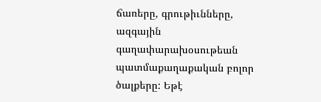ճառերը, գրութիւնները, ազգային գաղափարախօսութեան պատմաքաղաքական բոլոր ծալքերը: Եթէ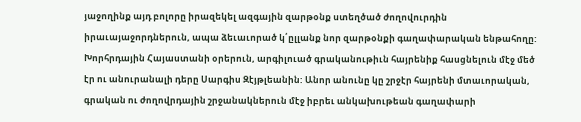յաջողինք այդ բոլորը իրազեկել ազգային զարթօնք ստեղծած ժողովուրդին իրաւայաջորդներուն, ապա ձեւաւորած կ՛ըլլանք նոր զարթօնքի գաղափարական ենթահողը: Խորհրդային Հայաստանի օրերուն, արգիլուած գրականութիւն հայրենիք հասցնելուն մէջ մեծ էր ու անուրանալի դերը Սարգիս Զէյթլեանին: Անոր անունը կը շրջէր հայրենի մտաւորական, գրական ու ժողովրդային շրջանակներուն մէջ իբրեւ անկախութեան գաղափարի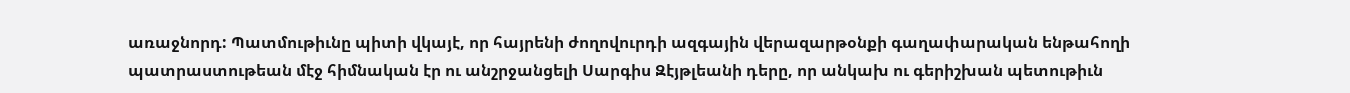առաջնորդ: Պատմութիւնը պիտի վկայէ, որ հայրենի ժողովուրդի ազգային վերազարթօնքի գաղափարական ենթահողի պատրաստութեան մէջ հիմնական էր ու անշրջանցելի Սարգիս Զէյթլեանի դերը, որ անկախ ու գերիշխան պետութիւն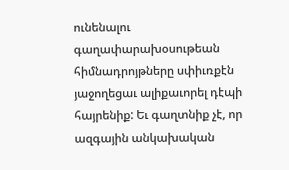ունենալու գաղափարախօսութեան հիմնադրոյթները սփիւռքէն յաջողեցաւ ալիքաւորել դէպի հայրենիք: Եւ գաղտնիք չէ, որ ազգային անկախական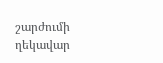շարժումի ղեկավար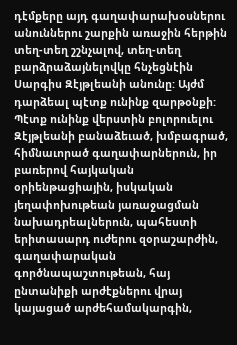դէմքերը այդ գաղափարախօսներու անուններու շարքին առաջին հերթին տեղ-տեղ շշնչալով, տեղ-տեղ բարձրաձայնելովկը հնչեցնէին Սարգիս Զէյթլեանի անունը: Այժմ դարձեալ պէտք ունինք զարթօնքի: Պէտք ունինք վերստին բոլորուելու Զէյթլեանի բանաձեւած, խմբագրած, հիմնաւորած գաղափարներուն, իր բառերով հայկական օրիենթացիային, իսկական յեղափոխութեան յառաջացման նախադրեալներուն, պահեստի երիտասարդ ուժերու զօրաշարժին, գաղափարական գործնապաշտութեան, հայ ընտանիքի արժէքներու վրայ կայացած արժեհամակարգին,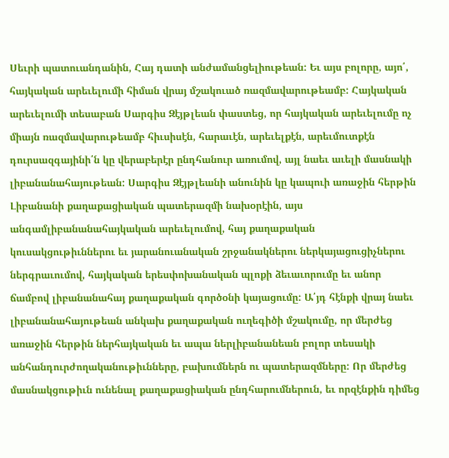Սեւրի պատուանդանին, Հայ դատի անժամանցելիութեան: Եւ այս բոլորը, այո՛, հայկական արեւելումի հիման վրայ մշակուած ռազմավարութեամբ: Հայկական արեւելումի տեսաբան Սարգիս Զէյթլեան փաստեց, որ հայկական արեւելումը ոչ միայն ռազմավարութեամբ հիւսիսէն, հարաւէն, արեւելքէն, արեւմուտքէն դուրսազգայինի՛ն կը վերաբերէր ընդհանուր առումով, այլ նաեւ աւելի մասնակի լիբանանահայութեան: Սարգիս Զէյթլեանի անունին կը կապուի առաջին հերթին Լիբանանի քաղաքացիական պատերազմի նախօրէին, այս անգամլիբանանահայկական արեւելումով, հայ քաղաքական կուսակցութիւններու եւ յարանուանական շրջանակներու ներկայացուցիչներու ներգրաւումով, հայկական երեսփոխանական պլոքի ձեւաւորումը եւ անոր ճամբով լիբանանահայ քաղաքական գործօնի կայացումը: Ա՛յդ հէնքի վրայ նաեւ լիբանանահայութեան անկախ քաղաքական ուղեգիծի մշակումը, որ մերժեց առաջին հերթին ներհայկական եւ ապա ներլիբանանեան բոլոր տեսակի անհանդուրժողականութիւնները, բախումներն ու պատերազմները: Որ մերժեց մասնակցութիւն ունենալ քաղաքացիական ընդհարումներուն, եւ որզէնքին դիմեց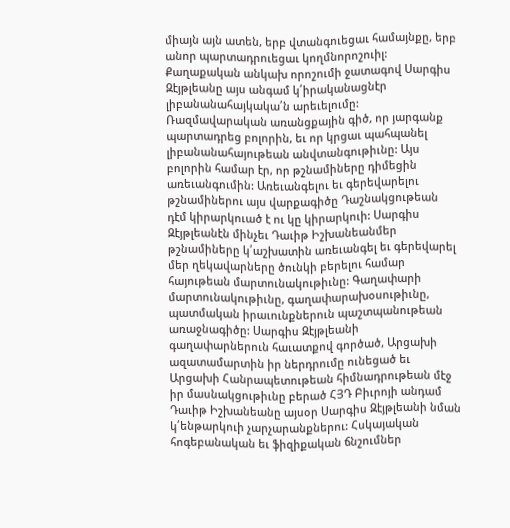միայն այն ատեն, երբ վտանգուեցաւ համայնքը, երբ անոր պարտադրուեցաւ կողմնորոշուիլ: Քաղաքական անկախ որոշումի ջատագով Սարգիս Զէյթլեանը այս անգամ կ՛իրականացնէր լիբանանահայկակա՛ն արեւելումը: Ռազմավարական առանցքային գիծ, որ յարգանք պարտադրեց բոլորին, եւ որ կրցաւ պահպանել լիբանանահայութեան անվտանգութիւնը: Այս բոլորին համար էր, որ թշնամիները դիմեցին առեւանգումին: Առեւանգելու եւ գերեվարելու թշնամիներու այս վարքագիծը Դաշնակցութեան դէմ կիրարկուած է ու կը կիրարկուի: Սարգիս Զէյթլեանէն մինչեւ Դաւիթ Իշխանեանմեր թշնամիները կ՛աշխատին առեւանգել եւ գերեվարել մեր ղեկավարները ծունկի բերելու համար հայութեան մարտունակութիւնը: Գաղափարի մարտունակութիւնը, գաղափարախօսութիւնը, պատմական իրաւունքներուն պաշտպանութեան առաջնագիծը: Սարգիս Զէյթլեանի գաղափարներուն հաւատքով գործած, Արցախի ազատամարտին իր ներդրումը ունեցած եւ Արցախի Հանրապետութեան հիմնադրութեան մէջ իր մասնակցութիւնը բերած ՀՅԴ Բիւրոյի անդամ Դաւիթ Իշխանեանը այսօր Սարգիս Զէյթլեանի նման կ՛ենթարկուի չարչարանքներու: Հսկայական հոգեբանական եւ ֆիզիքական ճնշումներ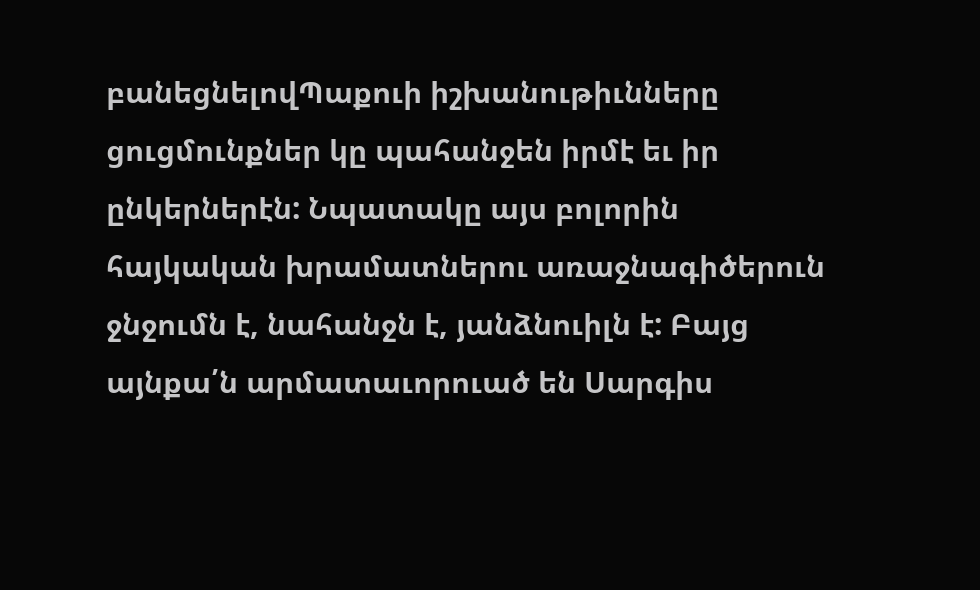բանեցնելովՊաքուի իշխանութիւնները ցուցմունքներ կը պահանջեն իրմէ եւ իր ընկերներէն: Նպատակը այս բոլորին հայկական խրամատներու առաջնագիծերուն ջնջումն է, նահանջն է, յանձնուիլն է: Բայց այնքա՛ն արմատաւորուած են Սարգիս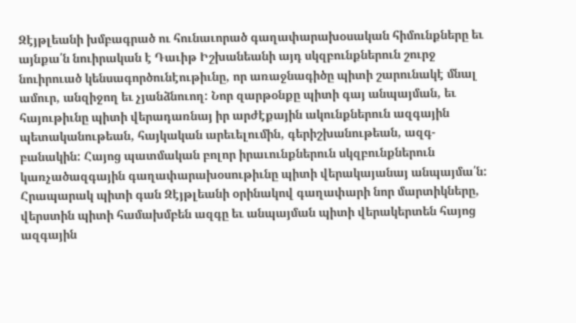Զէյթլեանի խմբագրած ու հունաւորած գաղափարախօսական հիմունքները եւ այնքա՛ն նուիրական է Դաւիթ Իշխանեանի այդ սկզբունքներուն շուրջ նուիրուած կենսագործունէութիւնը, որ առաջնագիծը պիտի շարունակէ մնալ ամուր, անզիջող եւ չյանձնուող: Նոր զարթօնքը պիտի գայ անպայման, եւ հայութիւնը պիտի վերադառնայ իր արժէքային ակունքներուն ազգային պետականութեան, հայկական արեւելումին, գերիշխանութեան, ազգ-բանակին: Հայոց պատմական բոլոր իրաւունքներուն սկզբունքներուն կառչածազգային գաղափարախօսութիւնը պիտի վերակայանայ անպայմա՛ն: Հրապարակ պիտի գան Զէյթլեանի օրինակով գաղափարի նոր մարտիկները, վերստին պիտի համախմբեն ազգը եւ անպայման պիտի վերակերտեն հայոց ազգային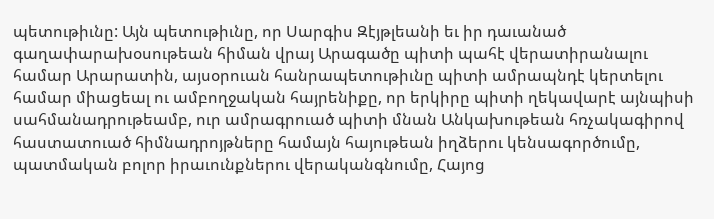պետութիւնը: Այն պետութիւնը, որ Սարգիս Զէյթլեանի եւ իր դաւանած գաղափարախօսութեան հիման վրայ Արագածը պիտի պահէ վերատիրանալու համար Արարատին, այսօրուան հանրապետութիւնը պիտի ամրապնդէ կերտելու համար միացեալ ու ամբողջական հայրենիքը, որ երկիրը պիտի ղեկավարէ այնպիսի սահմանադրութեամբ, ուր ամրագրուած պիտի մնան Անկախութեան հռչակագիրով հաստատուած հիմնադրոյթները համայն հայութեան իղձերու կենսագործումը, պատմական բոլոր իրաւունքներու վերականգնումը, Հայոց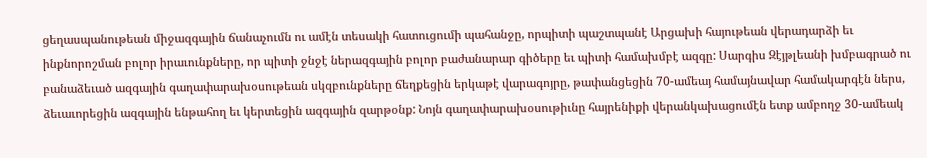ցեղասպանութեան միջազգային ճանաչումն ու ամէն տեսակի հատուցումի պահանջը, որպիտի պաշտպանէ Արցախի հայութեան վերադարձի եւ ինքնորոշման բոլոր իրաւունքները, որ պիտի ջնջէ ներազգային բոլոր բաժանարար գիծերը եւ պիտի համախմբէ ազգը: Սարգիս Զէյթլեանի խմբագրած ու բանաձեւած ազգային գաղափարախօսութեան սկզբունքները ճեղքեցին երկաթէ վարագոյրը, թափանցեցին 70-ամեայ համայնավար համակարգէն ներս, ձեւաւորեցին ազգային ենթահող եւ կերտեցին ազգային զարթօնք: Նոյն գաղափարախօսութիւնը հայրենիքի վերանկախացումէն ետք ամբողջ 30-ամեակ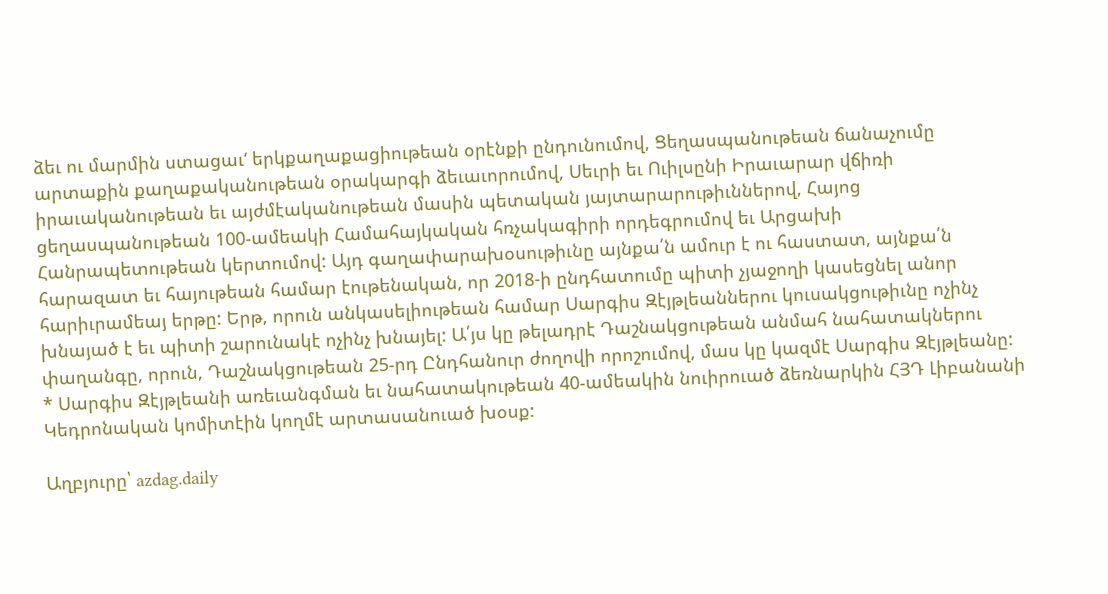ձեւ ու մարմին ստացաւ‘ երկքաղաքացիութեան օրէնքի ընդունումով, Ցեղասպանութեան ճանաչումը արտաքին քաղաքականութեան օրակարգի ձեւաւորումով, Սեւրի եւ Ուիլսընի Իրաւարար վճիռի իրաւականութեան եւ այժմէականութեան մասին պետական յայտարարութիւններով, Հայոց ցեղասպանութեան 100-ամեակի Համահայկական հռչակագիրի որդեգրումով եւ Արցախի Հանրապետութեան կերտումով: Այդ գաղափարախօսութիւնը այնքա՛ն ամուր է ու հաստատ, այնքա՛ն հարազատ եւ հայութեան համար էութենական, որ 2018‑ի ընդհատումը պիտի չյաջողի կասեցնել անոր հարիւրամեայ երթը: Երթ, որուն անկասելիութեան համար Սարգիս Զէյթլեաններու կուսակցութիւնը ոչինչ խնայած է եւ պիտի շարունակէ ոչինչ խնայել: Ա՛յս կը թելադրէ Դաշնակցութեան անմահ նահատակներու փաղանգը, որուն, Դաշնակցութեան 25-րդ Ընդհանուր ժողովի որոշումով, մաս կը կազմէ Սարգիս Զէյթլեանը: * Սարգիս Զէյթլեանի առեւանգման եւ նահատակութեան 40-ամեակին նուիրուած ձեռնարկին ՀՅԴ Լիբանանի Կեդրոնական կոմիտէին կողմէ արտասանուած խօսք:

Աղբյուրը՝ azdag.daily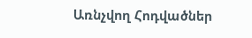Առնչվող Հոդվածներ